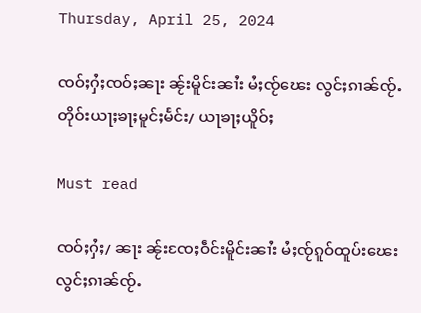Thursday, April 25, 2024

ၸဝ်ႈႁႆႈၸဝ်ႈၼႃး ၼႂ်းမိူင်းၼၢႆး မႆႈၸႂ်ၽေး လွင်ႈၵၢၼ်ၸႂ်ႉတိုဝ်းယႃႈၶႃႈမူင်ႈမႅင်း/ ယႃၶႃႈယိူဝ်ႈ

Must read

ၸဝ်ႈႁႆႈ/ ၼႃး ၼႂ်းၸႄႈဝဵင်းမိူင်းၼၢႆး မႆႈၸႂ်ၵူဝ်ထူပ်းၽေး လွင်ႈၵၢၼ်ၸႂ်ႉ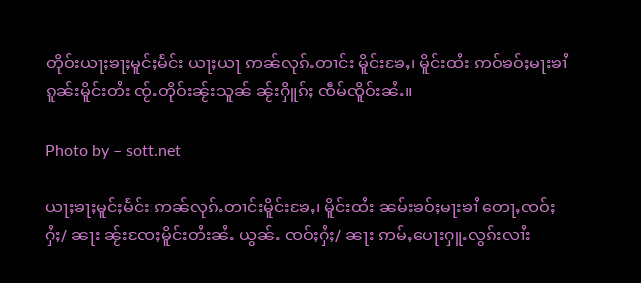တိုဝ်းယႃႈၶႃႈမူင်ႈမႅင်း ယႃႈယႃ ဢၼ်လုၵ်ႉတၢင်း မိူင်းၶႄႇ၊ မိူင်းထႆး ဢဝ်ၶဝ်ႈမႃးၶၢႆၵူၼ်းမိူင်းတႆး ၸႂ်ႉတိုဝ်းၼႂ်းသူၼ် ၼႂ်းႁိူၵ်ႈ ၸဵမ်ၸိူဝ်းၼႆႉ။

Photo by – sott.net

ယႃႈၶႃႈမူင်ႈမႅင်း ဢၼ်လုၵ်ႉတၢင်းမိူင်းၶႄႇ၊ မိူင်းထႆး ၼမ်းၶဝ်ႈမႃးၶၢႆ တေႃႇၸဝ်ႈႁႆႈ/ ၼႃး ၼႂ်းၸႄႈမိူင်းတႆးၼႆႉ ယွၼ်ႉ ၸဝ်ႈႁႆႈ/ ၼႃး ဢမ်ႇပေႃးႁူႉလွၵ်းလၢႆး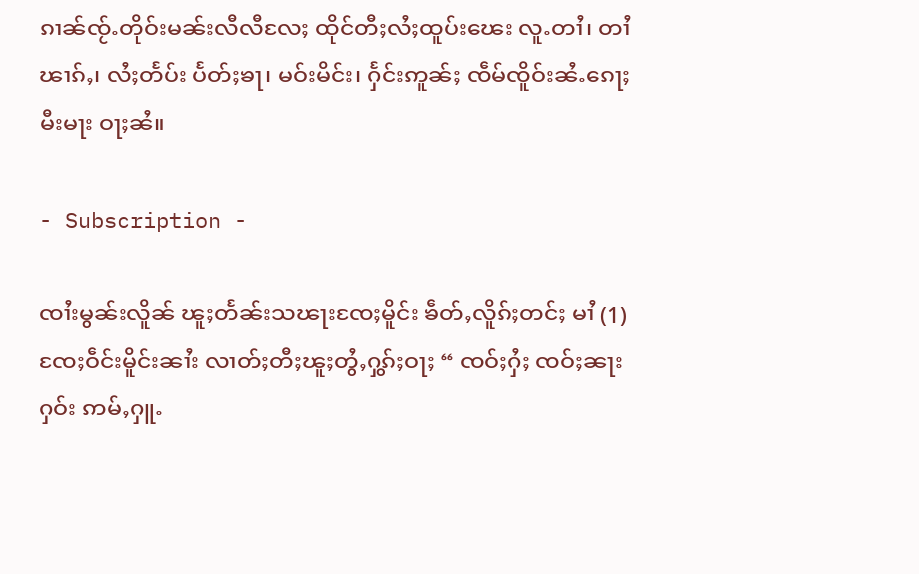ၵၢၼ်ၸႂ်ႉတိုဝ်းမၼ်းလီလီလႄႈ ထိုင်တီႈလႆႈထူပ်းၽေး လူႉတၢႆ၊ တၢႆၽၢၵ်ႇ၊ လႆႈတႅပ်း ပႅတ်ႈၶႃ၊ မဝ်းမိင်း၊ ႁႅင်းဢူၼ်ႈ ၸဵမ်ၸိူဝ်းၼႆႉၵေႃႈ မီးမႃး ဝႃႈၼႆ။

- Subscription -

ၸၢႆးမွၼ်းလိူၼ် ၽူႈတႅၼ်းသၽႃးၸႄႈမိူင်း ၶဵတ်ႇလိူၵ်ႈတင်ႈ မၢႆ (1) ၸႄႈဝဵင်းမိူင်းၼၢႆး လၢတ်ႈတီႈၽူႈတွႆႇႁွၵ်ႈဝႃႈ “ ၸဝ်ႈႁႆႈ ၸဝ်ႈၼႃးႁဝ်း ဢမ်ႇႁူႉ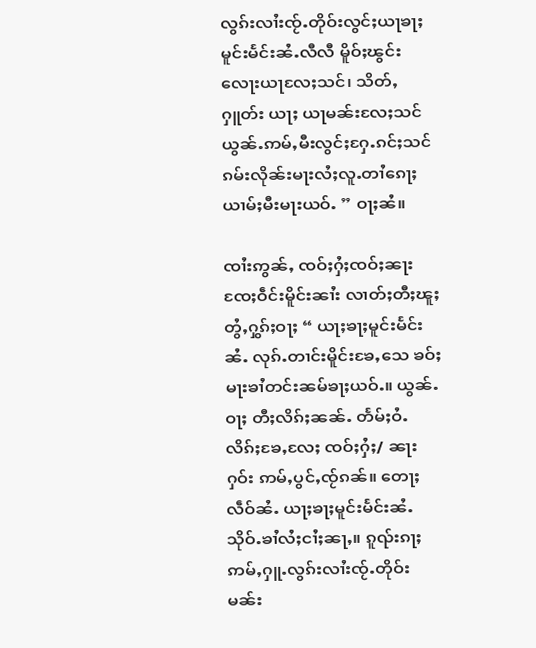လွၵ်းလၢႆးၸႂ်ႉတိုဝ်းလွင်ႈယႃၶႃႈမူင်းမႅင်းၼႆႉလီလီ မိူဝ်ႈၽွင်းလေႃးယႃလႄႈသင်၊ သိတ်ႇႁူတ်း ယႃႈ ယႃမၼ်းလႄႈသင် ယွၼ်ႉဢမ်ႇမီးလွင်ႈႁႄႉၵင်ႈသင် ၵမ်းလိုၼ်းမႃးလႆႈလူႉတၢႆၵေႃႈယၢမ်ႈမီးမႃးယဝ်ႉ ” ဝႃႈၼႆ။

ၸၢႆးဢွၼ်ႇ ၸဝ်ႈႁႆႈၸဝ်ႈၼႃး ၸႄႈဝဵင်းမိူင်းၼၢႆး လၢတ်ႈတီႈၽူႈတွႆႇႁွၵ်ႈဝႃႈ “ ယႃႈၶႃႈမူင်းမႅင်းၼႆႉ လုၵ်ႉတၢင်းမိူင်းၶႄႇသေ ၶဝ်ႈမႃးၶၢႆတင်းၼမ်ၶႃႈယဝ်ႉ။ ယွၼ်ႉဝႃႈ တီႈလိၵ်ႈၼၼ်ႉ တႅမ်ႈဝႆႉလိၵ်ႈၶႄႇလႄႈ ၸဝ်ႈႁႆႈ/ ၼႃးႁဝ်း ဢမ်ႇပွင်ႇၸႂ်ၵၼ်။ တေႃႈလဵဝ်ၼႆႉ ယႃႈၶႃႈမူင်းမႅင်းၼႆႉ သိုဝ်ႉၶၢႆလႆႈငၢႆႈၼႃႇ။ ၵူၺ်းၵႃႈ ဢမ်ႇႁူႉလွၵ်းလၢႆးၸႂ်ႉတိုဝ်းမၼ်း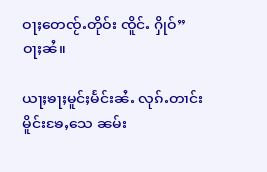ဝႃႈတေၸႂ်ႉတိုဝ်း ၸိူင်ႉ ႁိုဝ်”ဝႃႈၼႆ။

ယႃႈၶႃႈမူင်ႈမႅင်းၼႆႉ လုၵ်ႉတၢင်းမိူင်းၶႄႇသေ ၼမ်း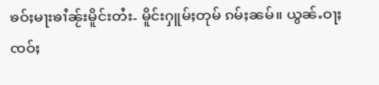ၶဝ်ႈမႃးၶၢႆၼႂ်းမိူင်းတႆး- မိူင်းႁူမ်ႈတုမ် ၵမ်ႈၼမ်။ ယွၼ်ႉဝႃႈ ၸဝ်ႈ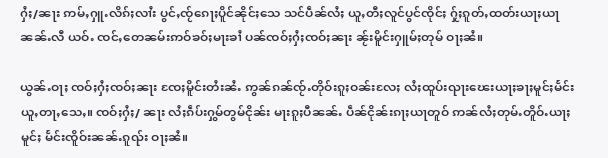ႁႆႈ/ၼႃး ဢမ်ႇႁူႉလိၵ်ႈလၢႆး ပွင်ႇၸႂ်ၵေႃႈပိူင်ၼိုင်ႈသေ သင်ပဵၼ်လႆႈ ယူႇတီႈလူင်ပွင်ၸိုင်ႈ ႁႂ်ႈၵူတ်ႇထတ်းယႃႈယႃၼၼ်ႉလီ ယဝ်ႉ ၸင်ႇတေၼမ်းဢဝ်ၶဝ်ႈမႃးၶၢႆ ပၼ်ၸဝ်ႈႁႆႈၸဝ်ႈၼႃး ၼႂ်းမိူင်းႁူမ်ႈတုမ် ဝႃႈၼႆ။

ယွၼ်ႉဝႃႈ ၸဝ်ႈႁႆႈၸဝ်ႈၼႃး ၸႄႈမိူင်းတႆးၼႆႉ ဢွၼ်ၵၼ်ၸႂ်ႉတိုဝ်းၵူႈဝၼ်းလႄႈ လႆႈထူပ်းၺႃးၽေးယႃႈၶႃႈမူင်ႈမႅင်း ယူႇတႃႇသေႇ။ ၸဝ်ႈႁႆႈ/ ၼႃး လႆႈၵဵပ်းႁွမ်တွမ်ငိုၼ်း မႃးၵူႈပီၼၼ်ႉ ပဵၼ်ငိုၼ်းၵႃႈယႃတူဝ် ဢၼ်လႆႈတုမ်ႉတိူဝ်ႉယႃႈမူင်ႈ မႅင်းၸိူဝ်းၼၼ်ႉၵူၺ်း ဝႃႈၼႆ။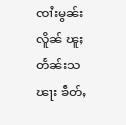ၸၢႆးမွၼ်းလိူၼ် ၽူႈတႅၼ်းသၽႃး ၶဵတ်ႇ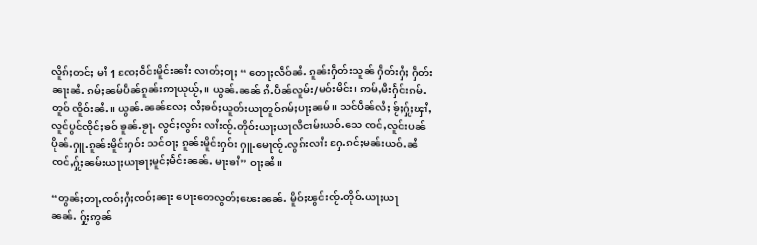လိူၵ်ႈတင်ႈ မၢႆ 1 ၸႄႈဝဵင်းမိူင်းၼၢႆး လၢတ်ႈဝႃႈ “ တေႃႈလဵဝ်ၼႆႉ ၵူၼ်းႁဵတ်းသူၼ် ႁဵတ်းႁႆႈ ႁဵတ်းၼႃးၼႆႉ ၵမ်ႈၼမ်ပဵၼ်ၵူၼ်းဢႃယုယႂ်ႇ။ ယွၼ်ႉၼၼ် ၵႆႉပဵၼ်လူမ်း/မဝ်းမိင်း၊ ဢမ်ႇမီးႁႅင်းၵမ်ႉတူဝ် ၸိူဝ်းၼႆႉ။ ယွၼ်ႉၼၼ်လႄႈ လႆႈၶဝ်ႈယူတ်းယႃတူဝ်ၵမ်ႈပႃႈၼမ်။ သင်ပဵၼ်လႆႈ ၶႂ်ႈႁႂ်ႈၾၢႆႇလူင်ပွင်ၸိုင်ႈၶဝ် ၶူၼ်ႉၶႂႃႉ လွင်ႈလွၵ်း လၢႆးၸႂ်ႉတိုဝ်းယႃႈယႃလီငၢမ်းယဝ်ႉသေ ၸင်ႇလူင်းပၼ်ပိုၼ်ႉႁူႉၵူၼ်းမိူင်းႁဝ်း သင်ဝႃႈ ၵူၼ်းမိူင်းႁဝ်း ႁူႉမေႃၸႂ်ႉလွၵ်းလၢႆး ႁႄႉၵင်ႈမၼ်းယဝ်ႉၼႆ ၸင်ႇႁႂ်ႈၼမ်းယႃႈယႃၶႃႈမူင်ႈမႅင်းၼၼ်ႉ မႃးၶၢႆ” ဝႃႈၼႆ။

“တွၼ်ႈတႃႇၸဝ်ႈႁႆႈၸဝ်ႈၼႃး ပေႃးတေလွတ်ႈၽေးၼၼ်ႉ မိူဝ်ႈၽွင်းၸႂ်ႉတိုဝ်ႉယႃႈယႃၼၼ်ႉ ႁႂ်ႈဢွၼ်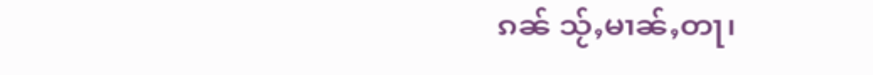ၵၼ် သႂ်ႇမၢၼ်ႇတႃ၊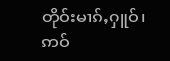တိုဝ်းမၢၵ်ႇႁူဝ်၊ ဢဝ်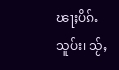ၽႃႈပိၵ်ႉသူပ်း၊ သႂ်ႇ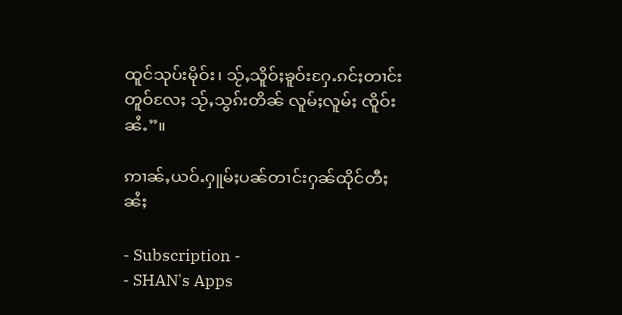ထူင်သုပ်းမိုဝ်း၊ သႂ်ႇသိူဝ်ႈၶူဝ်းႁႄႉၵင်ႈတၢင်းတူဝ်လႄႈ သႂ်ႇသွၵ်းတိၼ် လူမ်ႈလူမ်ႈ ၸိူဝ်းၼႆႉ”။

ဢၢၼ်ႇယဝ်ႉႁူမ်ႈပၼ်တၢင်းႁၼ်ထိုင်တီႈၼႆႈ

- Subscription -
- SHAN's Apps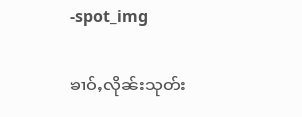-spot_img

ၶၢဝ်ႇလိုၼ်းသုတ်း